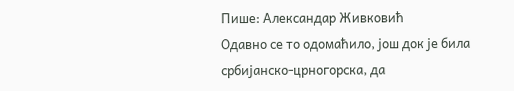Пише: Александар Живковић
Одавно се то одомаћило, још док је била србијанско-црногорска, да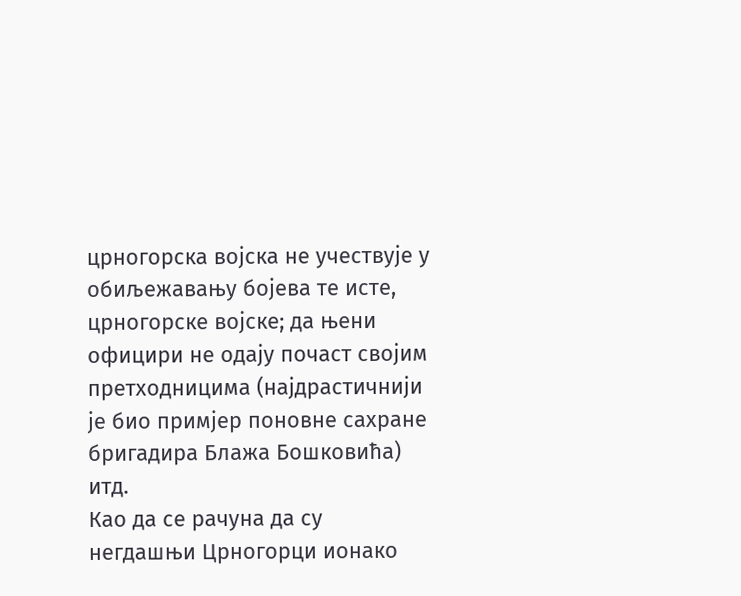црногорска војска не учествује у обиљежавању бојева те исте, црногорске војске; да њени официри не одају почаст својим претходницима (најдрастичнији је био примјер поновне сахране бригадира Блажа Бошковића) итд.
Као да се рачуна да су негдашњи Црногорци ионако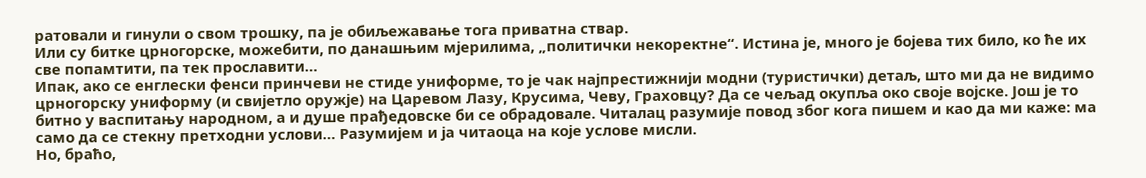ратовали и гинули о свом трошку, па је обиљежавање тога приватна ствар.
Или су битке црногорске, можебити, по данашњим мјерилима, „политички некоректне“. Истина је, много је бојева тих било, ко ће их све попамтити, па тек прославити…
Ипак, ако се енглески фенси принчеви не стиде униформе, то је чак најпрестижнији модни (туристички) детаљ, што ми да не видимо црногорску униформу (и свијетло оружје) на Царевом Лазу, Крусима, Чеву, Граховцу? Да се чељад окупља око своје војске. Још је то битно у васпитању народном, а и душе прађедовске би се обрадовале. Читалац разумије повод због кога пишем и као да ми каже: ма само да се стекну претходни услови… Разумијем и ја читаоца на које услове мисли.
Но, браћо,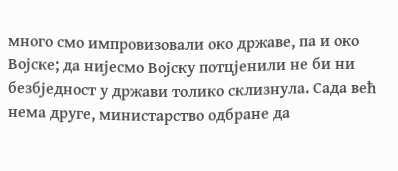много смо импровизовали око државе, па и око Војске; да нијесмо Војску потцјенили не би ни безбједност у држави толико склизнула. Сада већ нема друге, министарство одбране да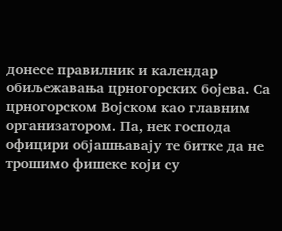донесе правилник и календар обиљежавања црногорских бојева. Са црногорском Војском као главним организатором. Па, нек господа официри објашњавају те битке да не трошимо фишеке који су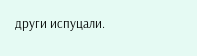други испуцали.